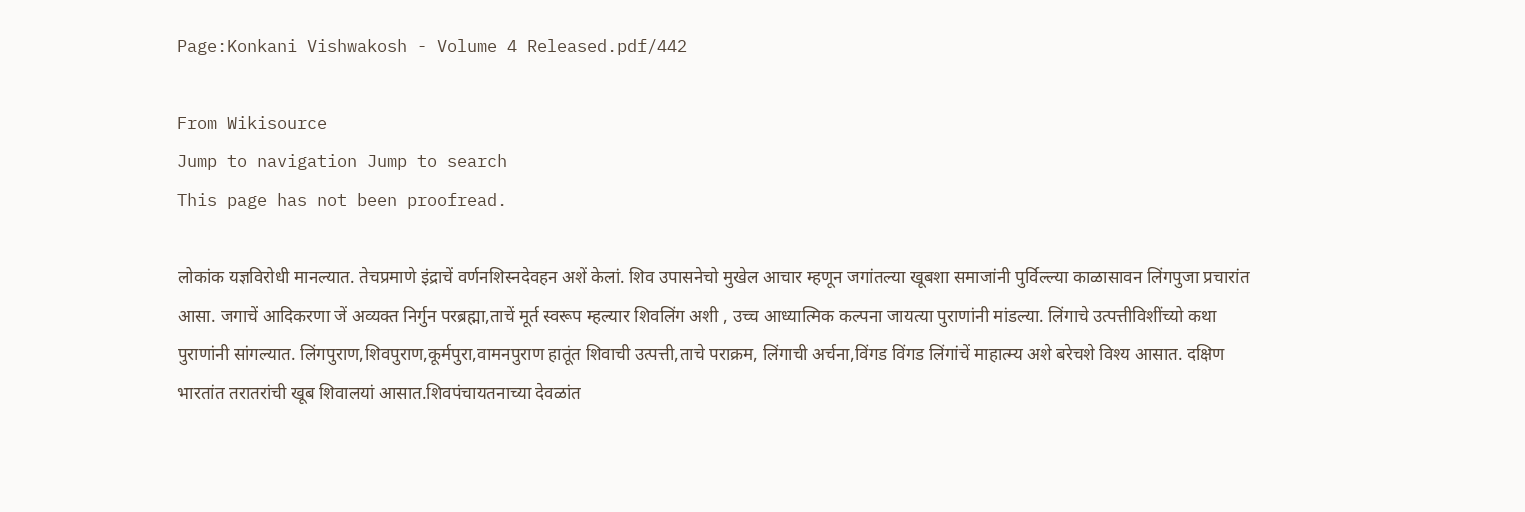Page:Konkani Vishwakosh - Volume 4 Released.pdf/442

From Wikisource
Jump to navigation Jump to search
This page has not been proofread.

लोकांक यज्ञविरोधी मानल्यात. तेचप्रमाणे इंद्राचें वर्णनशिस्नदेवहन अशें केलां. शिव उपासनेचो मुखेल आचार म्हणून जगांतल्या खूबशा समाजांनी पुर्विल्ल्या काळासावन लिंगपुजा प्रचारांत आसा. जगाचें आदिकरणा जें अव्यक्त निर्गुन परब्रह्मा,ताचें मूर्त स्वरूप म्हल्यार शिवलिंग अशी , उच्च आध्यात्मिक कल्पना जायत्या पुराणांनी मांडल्या. लिंगाचे उत्पत्तीविशींच्यो कथा पुराणांनी सांगल्यात. लिंगपुराण,शिवपुराण,कूर्मपुरा,वामनपुराण हातूंत शिवाची उत्पत्ती,ताचे पराक्रम, लिंगाची अर्चना,विंगड विंगड लिंगांचें माहात्म्य अशे बरेचशे विश्य आसात. दक्षिण भारतांत तरातरांची खूब शिवालयां आसात.शिवपंचायतनाच्या देवळांत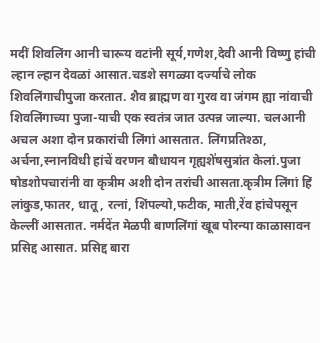मदीं शिवलिंग आनी चारूय वटांनी सूर्य,गणेश,देवी आनी विष्णु हांची ल्हान ल्हान देवळां आसात.चडशे सगळ्या दर्ज्याचे लोक शिवलिंगाचीपुजा करतात. शैव ब्राह्मण वा गुरव वा जंगम ह्या नांवाची शिवलिंगाच्या पुजा-याची एक स्वतंत्र जात उत्पन्न जाल्या. चलआनी अचल अशा दोन प्रकारांची लिंगां आसतात. लिंगप्रतिश्ठा, अर्चना,स्नानविधी हांचें वरणन बौधायन गृह्यशे॑षसुत्रांत केलां.पुजा षोडशोपचारांनी वा कृत्रीम अशी दोन तरांची आसता.कृत्रीम लिंगां हिं लांकुड,फातर, धातू, रत्नां, शिंपल्यो,फटीक, माती,रेंव हांचेपसून केल्लीं आसतात. नर्मदेंत मेळपी बाणलिंगां खूब पोरन्या काळासावन प्रसिद्द आसात. प्रसिद्द बारा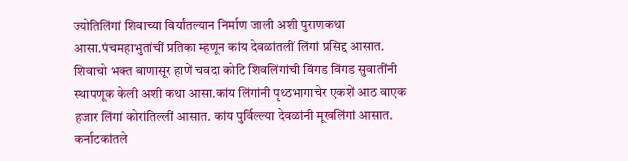ज्योतिलिंगां शिवाच्या विर्यांतल्यान निर्माण जाली अशी पुराणकथा आसा.पंचमहाभुतांचीं प्रतिका म्हणून कांय देवळांतलीं लिंगां प्रसिद्द आसात. शिवाचो भक्त बाणासूर हाणें चवदा कोटि शिवलिंगांची विंगड विंगड सुवातींनी स्थापणूक केली अशी कथा आसा.कांय लिंगांनी पृथ्ठभागाचेर एकशें आठ वाएक हजार लिंगां कोरांतिल्लीं आसात. कांय पुर्विल्ल्या देवळांनी मूखलिंगां आसात. कर्नाटकांतले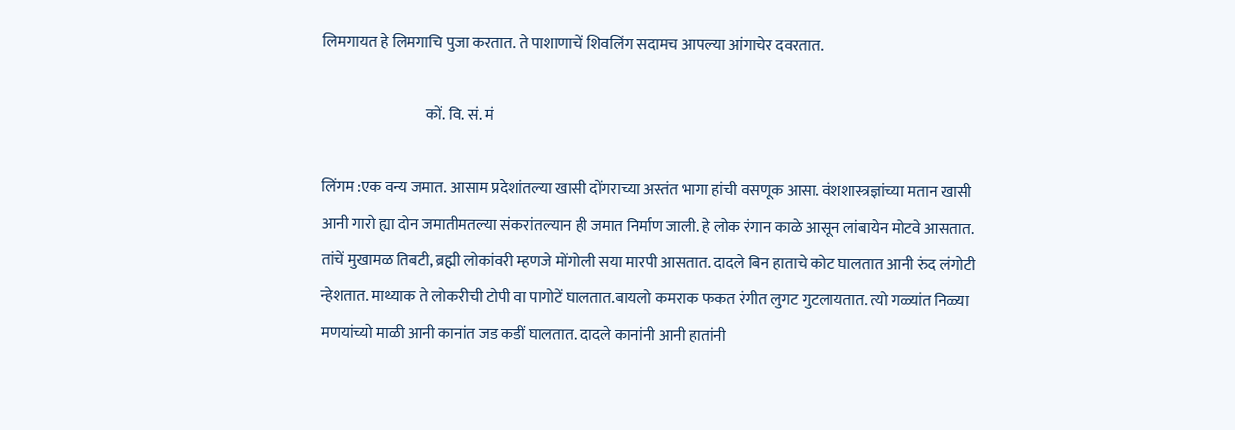लिमगायत हे लिमगाचि पुजा करतात. ते पाशाणाचें शिवलिंग सदामच आपल्या आंगाचेर दवरतात.

                                  कों. वि. सं. मं

लिंगम :एक वन्य जमात. आसाम प्रदेशांतल्या खासी दोंगराच्या अस्तंत भागा हांची वसणूक आसा. वंशशास्त्रज्ञांच्या मतान खासी आनी गारो ह्या दोन जमातीमतल्या संकरांतल्यान ही जमात निर्माण जाली. हे लोक रंगान काळे आसून लांबायेन मोटवे आसतात. तांचें मुखामळ तिबटी, ब्रह्मी लोकांवरी म्हणजे मोंगोली सया मारपी आसतात. दादले बिन हाताचे कोट घालतात आनी रुंद लंगोटी न्हेशतात. माथ्याक ते लोकरीची टोपी वा पागोटें घालतात.बायलो कमराक फकत रंगीत लुगट गुटलायतात. त्यो गळ्यांत निळ्या मणयांच्यो माळी आनी कानांत जड कडीं घालतात. दादले कानांनी आनी हातांनी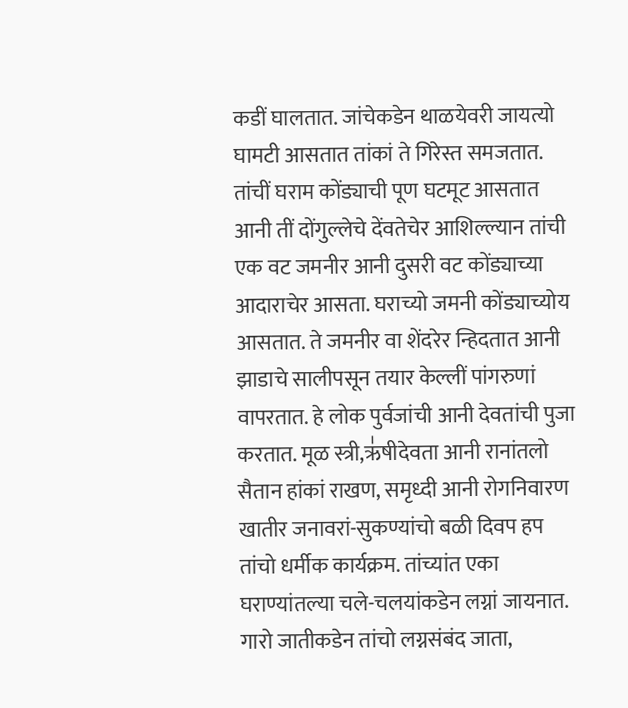कडीं घालतात. जांचेकडेन थाळयेवरी जायत्यो घामटी आसतात तांकां ते गिरेस्त समजतात. तांचीं घराम कोंड्याची पूण घटमूट आसतात आनी तीं दोंगुल्लेचे देंवतेचेर आशिल्ल्यान तांची एक वट जमनीर आनी दुसरी वट कोंड्याच्या आदाराचेर आसता. घराच्यो जमनी कोंड्याच्योय आसतात. ते जमनीर वा शेंदरेर न्हिदतात आनी झाडाचे सालीपसून तयार केल्लीं पांगरुणां वापरतात. हे लोक पुर्वजांची आनी देवतांची पुजा करतात. मूळ स्त्री,ऋ॑षीदेवता आनी रानांतलो सैतान हांकां राखण, समृध्दी आनी रोगनिवारण खातीर जनावरां-सुकण्यांचो बळी दिवप हप तांचो धर्मीक कार्यक्रम. तांच्यांत एका घराण्यांतल्या चले-चलयांकडेन लग्नां जायनात. गारो जातीकडेन तांचो लग्नसंबंद जाता,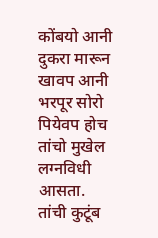कोंबयो आनी दुकरा मारून खावप आनी भरपूर सोरो पियेवप होच तांचो मुखेल लग्नविधी आसता. तांची कुटूंब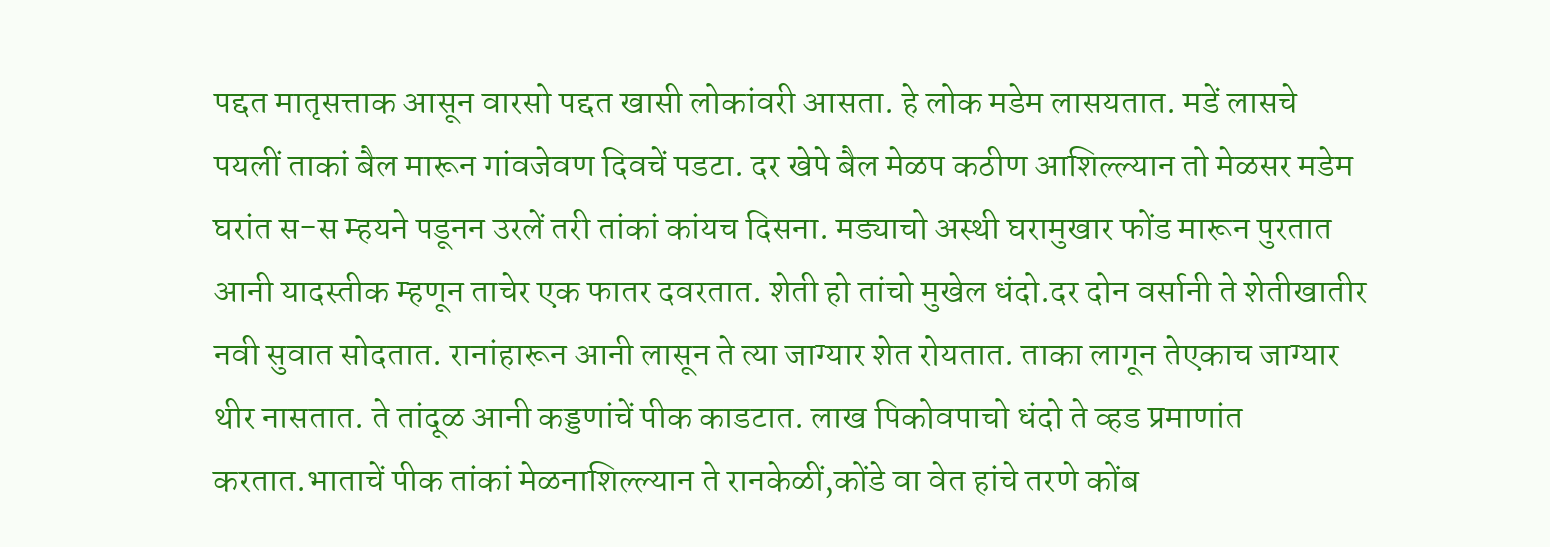पद्दत मातृसत्ताक आसून वारसो पद्दत खासी लोकांवरी आसता. हे लोक मडेम लासयतात. मडें लासचे पयलीं ताकां बैल मारून गांवजेवण दिवचें पडटा. दर खेपे बैल मेळप कठीण आशिल्ल्यान तो मेळसर मडेम घरांत स-स म्हयने पडूनन उरलें तरी तांकां कांयच दिसना. मड्याचो अस्थी घरामुखार फोंड मारून पुरतात आनी यादस्तीक म्हणून ताचेर एक फातर दवरतात. शेती हो तांचो मुखेल धंदो.दर दोन वर्सानी ते शेतीखातीर नवी सुवात सोदतात. रानांहारून आनी लासून ते त्या जाग्यार शेत रोयतात. ताका लागून तेएकाच जाग्यार थीर नासतात. ते तांदूळ आनी कड्डणांचें पीक काडटात. लाख पिकोवपाचो धंदो ते व्हड प्रमाणांत करतात.भाताचें पीक तांकां मेळनाशिल्ल्यान ते रानकेळीं,कोंडे वा वेत हांचे तरणे कोंब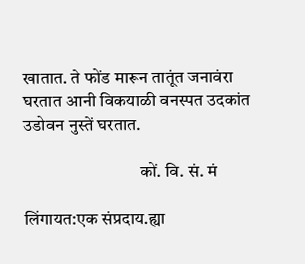खातात. ते फोंड मारून तातूंत जनावंरा घरतात आनी विकयाळी वनस्पत उदकांत उडोवन नुस्तें घरतात.

                                 कों. वि. सं. मं

लिंगायत:एक संप्रदाय.ह्या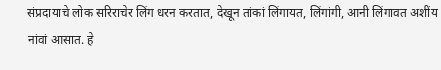संप्रदायाचे लोक सरिराचेर लिंग धरन करतात, देखून तांकां लिंगायत, लिंगांगी, आनी लिंगावत अशींय नांवां आसात. हे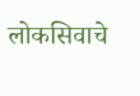लोकसिवाचे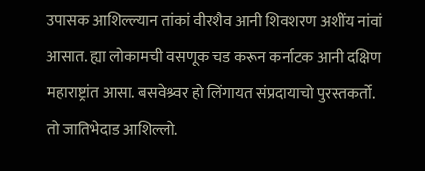उपासक आशिल्ल्यान तांकां वीरशैव आनी शिवशरण अशींय नांवां आसात. ह्या लोकामची वसणूक चड करून कर्नाटक आनी दक्षिण महाराष्ट्रांत आसा. बसवेश्र्वर हो लिंगायत संप्रदायाचो पुरस्तकर्तो. तो जातिभेदाड आशिल्लो.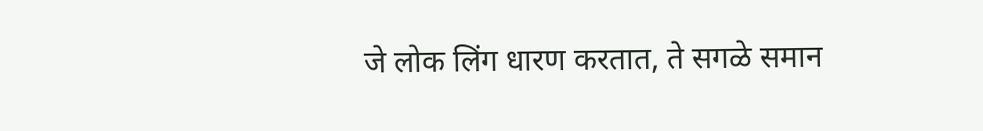जे लोक लिंग धारण करतात, ते सगळे समान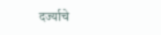दर्ज्याचे